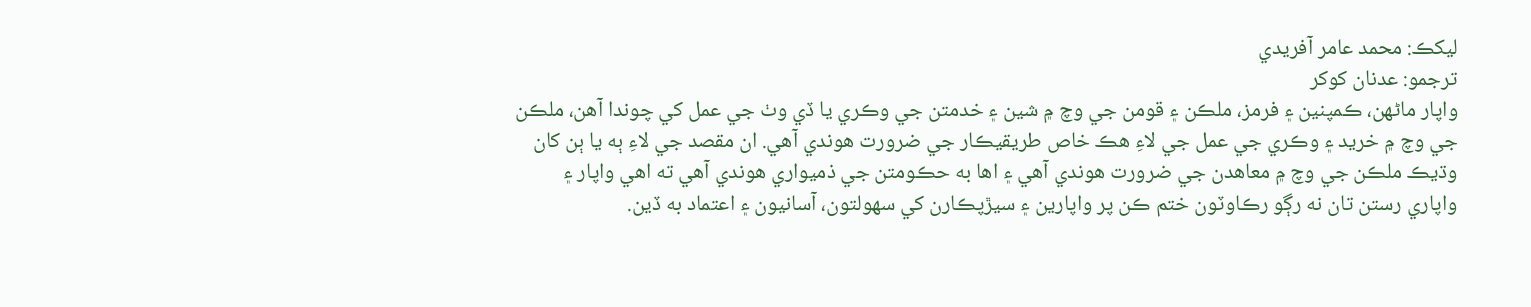ليکڪ: محمد عامر آفريدي
ترجمو: عدنان کوکر
واپار ماڻهن، ڪمپنين ۽ فرمز، ملڪن ۽ قومن جي وچ ۾ شين ۽ خدمتن جي وڪري يا ڏي وٺ جي عمل کي چوندا آهن، ملڪن جي وچ ۾ خريد ۽ وڪري جي عمل جي لاءِ هڪ خاص طريقيڪار جي ضرورت هوندي آهي. ان مقصد جي لاءِ ٻه يا ٻن کان وڌيڪ ملڪن جي وچ ۾ معاهدن جي ضرورت هوندي آهي ۽ اها به حڪومتن جي ذميواري هوندي آهي ته اهي واپار ۽ واپاري رستن تان نه رڳو رڪاوٽون ختم ڪن پر واپارين ۽ سيڙپڪارن کي سهولتون، آسانيون ۽ اعتماد به ڏين.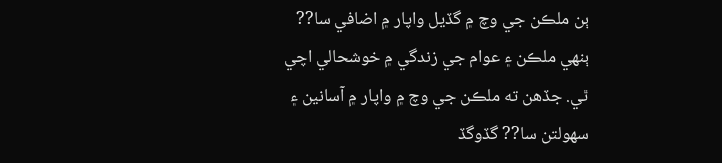ٻن ملڪن جي وچ ۾ گڏيل واپار ۾ اضافي سا?? ٻنهي ملڪن ۽ عوام جي زندگي ۾ خوشحالي اچي ٿي. جڏهن ته ملڪن جي وچ ۾ واپار ۾ آسانين ۽ سهولتن سا?? گڏوگڏ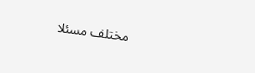مختلف مسئلا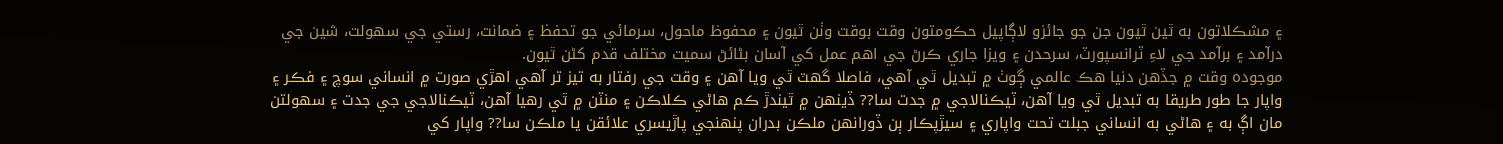۽ مشڪلاتون به ٿين ٿيون جن جو جائزو لاڳاپيل حڪومتون وقت بوقت وٺن ٿيون ۽ محفوظ ماحول، سرمائي جو تحفظ ۽ ضمانت، رستي جي سهولت، شين جي درآمد ۽ برآمد جي لاءِ ٽرانسپورٽ، سرحدن ۽ ويزا جاري ڪرڻ جي اهم عمل کي آسان بڻائڻ سميت مختلف قدم کڻن ٿيون.
موجوده وقت ۾ جڏهن دنيا هڪ عالمي ڳوٺ ۾ تبديل ٿي آهي، فاصلا گهٽ ٿي ويا آهن ۽ وقت جي رفتار به تيز تر آهي اهڙي صورت ۾ انساني سوچ ۽ فڪر ۽ واپار جا طور طريقا به تبديل ٿي ويا آهن، ٽيڪنالاجي ۾ جدت سا?? ڏينهن ۾ ٿيندڙ ڪم هاڻي ڪلاڪن ۽ منٽن ۾ ٿي رهيا آهن، ٽيڪنالاجي جي جدت ۽ سهولتن مان اڳ به ۽ هاڻي به انساني جبلت تحت واپاري ۽ سيڙپڪار ٻن ڏورانهن ملڪن بدران پنهنجي پاڙيسري علائقن يا ملڪن سا?? واپار کي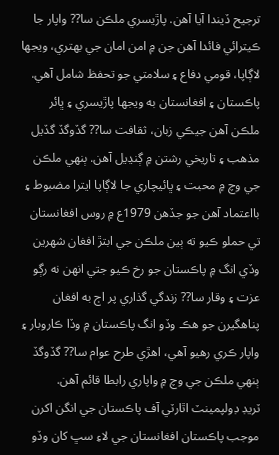ترجيح ڏيندا آيا آهن. پاڙيسري ملڪن سا?? واپار جا ڪيترائي فائدا آهن جن ۾ امن امان جي بهتري، ويجها لاڳاپا، قومي دفاع ۽ سلامتي جو تحفظ شامل آهي.
پاڪستان ۽ افغانستان به ويجها پاڙيسري ۽ ڀائر ملڪن آهن جيڪي زبان، ثقافت سا?? گڏوگڏ گڏيل مذهب ۽ تاريخي رشتن ۾ ڳنڍيل آهن. ٻنهي ملڪن جي وچ ۾ محبت ۽ ڀائيچاري جا لاڳاپا ايترا مضبوط ۽ بااعتماد آهن جو جڏهن 1979ع ۾ روس افغانستان تي حملو ڪيو ته ٻين ملڪن جي ابتڙ افغان شهرين وڏي انگ ۾ پاڪستان جو رخ ڪيو جتي انهن نه رڳو عزت ۽ وقار سا?? زندگي گذاري پر اڄ به افغان پناهگيرن جو هڪ وڏو انگ پاڪستان ۾ وڏا ڪاروبار ۽ واپار ڪري رهيو آهي، اهڙي طرح عوام سا?? گڏوگڏ ٻنهي ملڪن جي وچ ۾ واپاري رابطا قائم آهن.
ٽريڊ ڊولپمينٽ اٿارٽي آف پاڪستان جي انگن اکرن موجب پاڪستان افغانستان جي لاءِ سڀ کان وڏو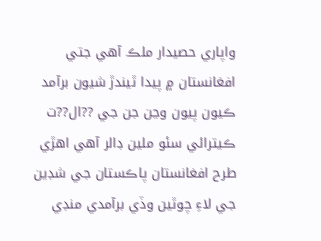واپاري حصيدار ملڪ آهي جتي افغانستان ۾ پيدا ٿيندڙ شيون برآمد ڪيون پيون وڃن جن جي ??ال??ت ڪيترائي سئو ملين ڊالر آهي اهڙي طرح افغانستان پاڪستان جي شڊين جي لاءِ چوٿين وڏي برآمدي منڊي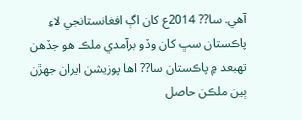آهي. سا?? 2014ع کان اڳ افغانستانجي لاءِ پاڪستان سڀ کان وڏو برآمدي ملڪ هو جڏهن تهبعد ۾ پاڪستان سا?? اها پوزيشن ايران جهڙن ٻين ملڪن حاصل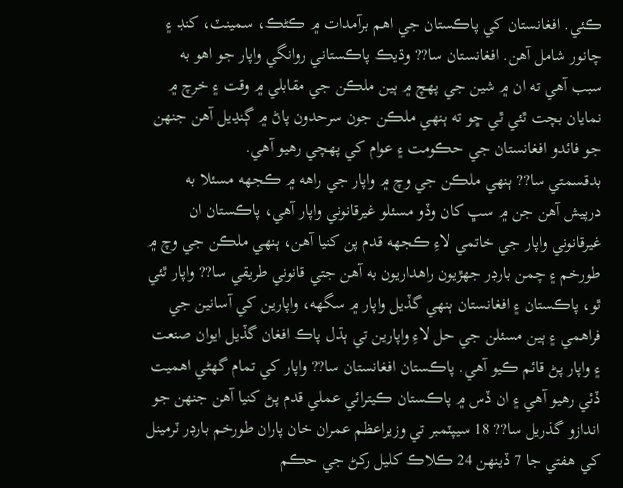ڪئي. افغانستان کي پاڪستان جي اهم برآمدات ۾ ڪڻڪ، سمينٽ، کنڊ ۽ چانور شامل آهن. افغانستان سا?? وڌيڪ پاڪستاني روانگي واپار جو اهو به سبب آهي ته ان ۾ شين جي پهچ ۾ ٻين ملڪن جي مقابلي ۾ وقت ۽ خرچ ۾ نمايان بچت ٿئي ٿي ڇو ته ٻنهي ملڪن جون سرحدون پاڻ ۾ ڳنڍيل آهن جنهن جو فائدو افغانستان جي حڪومت ۽ عوام کي پهچي رهيو آهي.
بدقسمتي سا?? ٻنهي ملڪن جي وچ ۾ واپار جي راهه ۾ ڪجهه مسئلا به درپيش آهن جن ۾ سڀ کان وڏو مسئلو غيرقانوني واپار آهي، پاڪستان ان غيرقانوني واپار جي خاتمي لاءِ ڪجهه قدم پن کنيا آهن، ٻنهي ملڪن جي وچ ۾ طورخم ۽ چمن بارڊر جهڙيون راهداريون به آهن جتي قانوني طريقي سا?? واپار ٿئي ٿو، پاڪستان ۽ افغانستان ٻنهي گڏيل واپار ۾ سگهه، واپارين کي آسانين جي فراهمي ۽ ٻين مسئلن جي حل لاءِ واپارين تي ٻڌل پاڪ افغان گڏيل ايوان صنعت ۽ واپار پڻ قائم ڪيو آهي. پاڪستان افغانستان سا?? واپار کي تمام گهڻي اهميت ڏئي رهيو آهي ۽ ان ڏس ۾ پاڪستان ڪيترائي عملي قدم پڻ کنيا آهن جنهن جو اندازو گذريل سا?? 18 سيپٽمبر تي وزيراعظم عمران خان پاران طورخم بارڊر ٽرمينل کي هفتي جا 7 ڏينهن 24 ڪلاڪ کليل رکڻ جي حڪم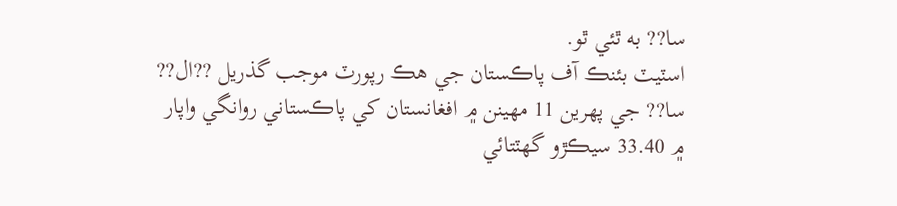سا?? به ٿئي ٿو.
اسٽيٽ بئنڪ آف پاڪستان جي هڪ رپورٽ موجب گذريل ??ال?? سا?? جي پهرين 11 مهينن ۾ افغانستان کي پاڪستاني روانگي واپار ۾ 33.40 سيڪڙو گهٽتائي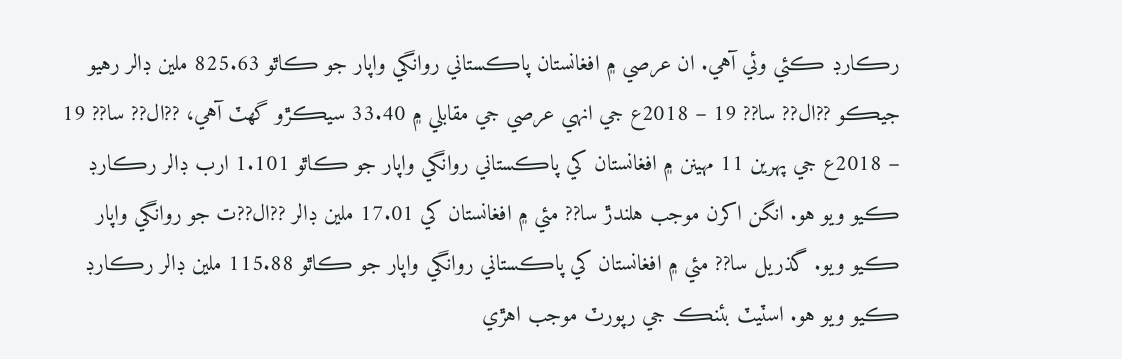رڪارڊ ڪئي وئي آهي. ان عرصي ۾ افغانستان پاڪستاني روانگي واپار جو ڪاٿو 825.63 ملين ڊالر رهيو جيڪو ??ال?? سا?? 19 – 2018ع جي انهي عرصي جي مقابلي ۾ 33.40 سيڪڙو گهٽ آهي، ??ال?? سا?? 19 – 2018ع جي پهرين 11 مهينن ۾ افغانستان کي پاڪستاني روانگي واپار جو ڪاٿو 1.101 ارب ڊالر رڪارڊ ڪيو ويو هو. انگن اکرن موجب هلندڙ سا?? مئي ۾ افغانستان کي 17.01 ملين ڊالر ??ال??ت جو روانگي واپار ڪيو ويو. گذريل سا?? مئي ۾ افغانستان کي پاڪستاني روانگي واپار جو ڪاٿو 115.88 ملين ڊالر رڪارڊ ڪيو ويو هو. اسٽيٽ بئنڪ جي رپورٽ موجب اهڙي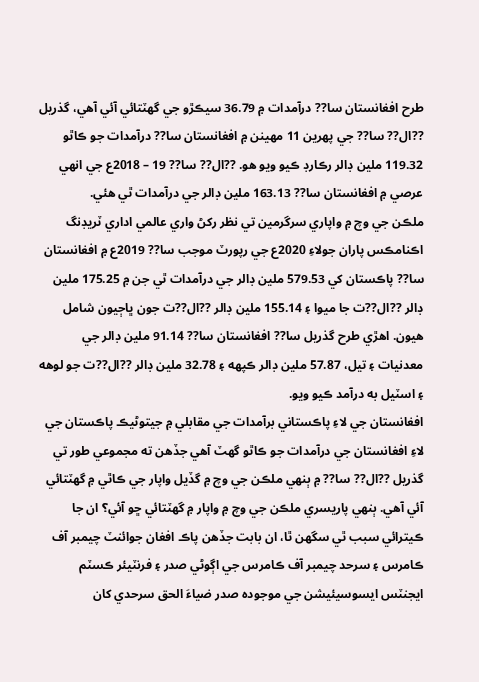طرح افغانستان سا?? درآمدات ۾ 36.79 سيڪڙو جي گهٽتائي آئي آهي، گذريل ??ال?? سا?? جي پهرين 11 مهينن ۾ افغانستان سا?? درآمدات جو ڪاٿو 119.32 ملين ڊالر رڪارڊ ڪيو ويو هو. ??ال?? سا?? 19 – 2018ع جي انهي عرصي ۾ افغانستان سا?? 163.13 ملين ڊالر جي درآمدات ٿي هئي.
ملڪن جي وچ ۾ واپاري سرگرمين تي نظر رکڻ واري عالمي اداري ٽريڊنگ اڪنامڪس پاران جولاءِ 2020ع جي رپورٽ موجب سا?? 2019ع ۾ افغانستان سا?? پاڪستان کي 579.53 ملين ڊالر جي درآمدات ٿي جن ۾ 175.25 ملين ڊالر ??ال??ت جا ميوا ۽ 155.14 ملين ڊالر ??ال??ت جون ڀاڄيون شامل هيون. اهڙي طرح گذريل سا?? افغانستان سا?? 91.14 ملين ڊالر جي معدنيات ۽ تيل، 57.87 ملين ڊالر ڪپهه ۽ 32.78 ملين ڊالر ??ال??ت جو لوهه ۽ اسٽيل به درآمد ڪيو ويو.
افغانستان جي لاءِ پاڪستاني برآمدات جي مقابلي ۾ جيتوڻيڪ پاڪستان جي لاءِ افغانستان جي درآمدات جو ڪاٿو گهٽ آهي جڏهن ته مجموعي طور تي گذريل ??ال?? سا?? ۾ ٻنهي ملڪن جي وچ ۾ گڏيل واپار جي ڪاٿي ۾ گهٽتائي آئي آهي. ٻنهي پاريسري ملڪن جي وچ ۾ واپار ۾ گهٽتائي ڇو آئي؟ ان جا ڪيترائي سبب ٿي سگهن ٿا، ان بابت جڏهن پاڪ افغان جوائنٽ چيمبر آف ڪامرس ۽ سرحد چيمبر آف ڪامرس جي اڳوڻي صدر ۽ فرنٽيئر ڪسٽم ايجنٽس ايسوسيئيشن جي موجوده صدر ضياءَ الحق سرحدي کان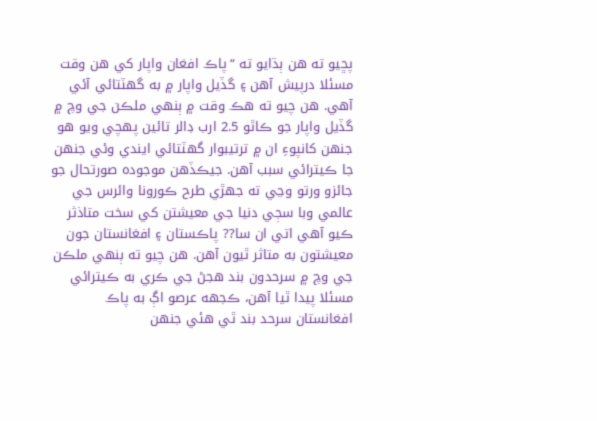پڇيو ته هن ٻڌايو ته “پاڪ افغان واپار کي هن وقت مسئلا درپيش آهن ۽ گڏيل واپار ۾ به گهٽتائي آئي آهي. هن چيو ته هڪ وقت ۾ ٻنهي ملڪن جي وچ ۾ گڏيل واپار جو ڪاٿو 2.5 ارب ڊالر تائين پهچي ويو هو جنهن کانپوءِ ان ۾ ترتيبوار گهٽتائي ايندي وئي جنهن جا ڪيترائي سبب آهن. جيڪڏهن موجوده صورتحال جو جائزو ورتو وڃي ته جهڙي طرح ڪورونا وائرس جي عالمي وبا سڄي دنيا جي معيشتن کي سخت متاذثر ڪيو آهي اتي ان سا?? پاڪستان ۽ افغانستان جون معيشتون به متاثر ٿيون آهن. هن چيو ته ٻنهي ملڪن جي وچ ۾ سرحدون بند هجڻ جي ڪري به ڪيترائي مسئلا پيدا ٿيا آهن، ڪجهه عرصو اڳ به پاڪ افغانستان سرحد بند ٿي هئي جنهن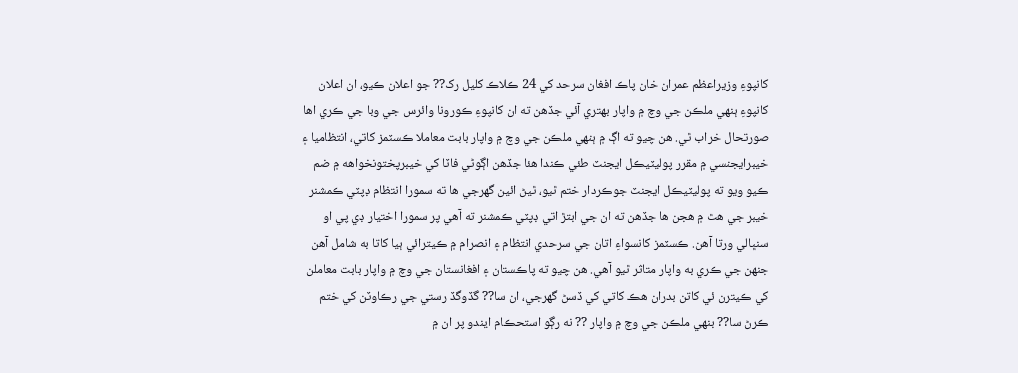کانپوءِ وزيراعظم عمران خان پاڪ افغان سرحد کي 24 ڪلاڪ کليل رک?? جو اعلان ڪيو، ان اعلان کانپوءِ ٻنهي ملڪن جي وچ ۾ واپار بهتري آئي جڏهن ته ان کانپوءِ ڪورونا وائرس جي وبا جي ڪري اها صورتحال خراب ٿي. هن چيو ته اڳ ۾ ٻنهي ملڪن جي وچ ۾ واپار بابت معاملا ڪسٽمز کاتي، انتظاميا ۽ خيبرايجنسي ۾ مقرر پوليٽيڪل ايجنٽ طئي ڪندا هئا جڏهن اڳوڻي فاٽا کي خيبرپختونخواهه ۾ ضم ڪيو ويو ته پوليٽيڪل ايجنٽ جوڪردار ختم ٿيو، ٿيڻ ائين گهرجي ها ته سمورا انتظام ڊپٽي ڪمشنر خيبر جي هٿ ۾ هجن ها جڏهن ته ان جي ابتڙ اتي ڊپٽي ڪمشنر ته آهي پر سمورا اختيار ڊي پي او سنڀالي ورتا آهن. ڪسٽمز کانسواءِ اتان جي سرحدي انتظام ۽ انصرام ۾ ڪيترائي ٻيا کاتا به شامل آهن جنهن جي ڪري به واپار متاثر ٿيو آهي. هن چيو ته پاڪستان ۽ افغانستان جي وچ ۾ واپار بابت معاملن کي ڪيترن ئي کاتن بدران هڪ کاتي کي ڏسڻ گهرجي، ان سا?? گڏوگڏ رستي جي رڪاوٽن کي ختم ڪرڻ سا?? بنهي ملڪن جي وچ ۾ واپار ?? نه رڳو استحڪام ايندو پر ان ۾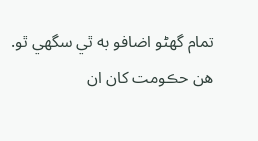تمام گهڻو اضافو به ٿي سگهي ٿو. هن حڪومت کان ان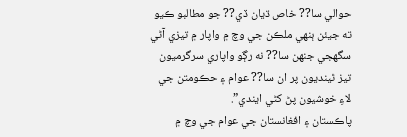حوالي سا?? خاص ڌيان ڏي?? جو مطالبو ڪيو ته جيئن ٻنهي ملڪن جي وچ ۾ واپار ۾ تيزي آڻي سگهجي جنهن سا?? نه رڳو واپاري سرگرميون تيز ٿينديون پر ان سا?? عوام ۽ حڪومتن جي لاءِ خوشيون پڻ کڻي ايندي”.
پاڪستان ۽ افغانستان جي عوام جي وچ ۾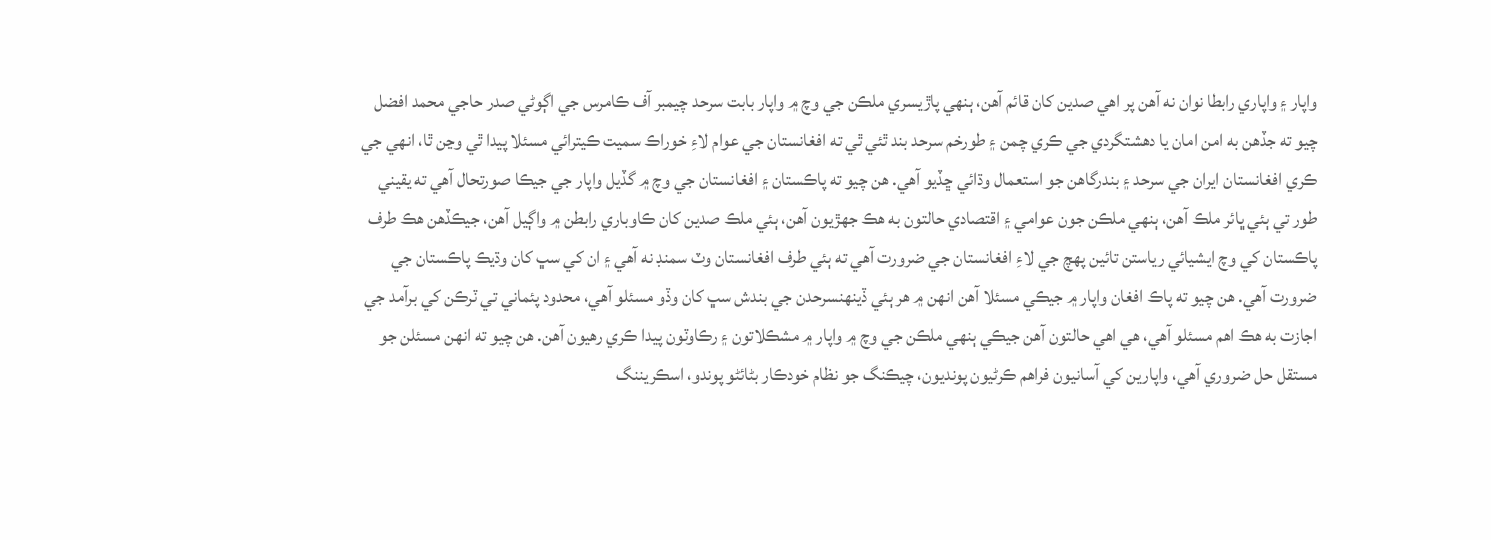واپار ۽ واپاري رابطا نوان نه آهن پر اهي صدين کان قائم آهن، ٻنهي پاڙيسري ملڪن جي وچ ۾ واپار بابت سرحد چيمبر آف ڪامرس جي اڳوڻي صدر حاجي محمد افضل چيو ته جڏهن به امن امان يا دهشتگردي جي ڪري چمن ۽ طورخم سرحد بند ٿئي ٿي ته افغانستان جي عوام لاءِ خوراڪ سميت ڪيترائي مسئلا پيدا ٿي وڃن ٿا، انهي جي ڪري افغانستان ايران جي سرحد ۽ بندرگاهن جو استعمال وڌائي ڇڏيو آهي. هن چيو ته پاڪستان ۽ افغانستان جي وچ ۾ گڏيل واپار جي جيڪا صورتحال آهي ته يقيني طور تي ٻئي ڀائر ملڪ آهن، ٻنهي ملڪن جون عوامي ۽ اقتصادي حالتون به هڪ جهڙيون آهن، ٻئي ملڪ صدين کان ڪاوباري رابطن ۾ واڳيل آهن، جيڪڏهن هڪ طرف پاڪستان کي وچ ايشيائي رياستن تائين پهچ جي لاءِ افغانستان جي ضرورت آهي ته ٻئي طرف افغانستان وٽ سمنڊ نه آهي ۽ ان کي سڀ کان وڌيڪ پاڪستان جي ضرورت آهي. هن چيو ته پاڪ افغان واپار ۾ جيڪي مسئلا آهن انهن ۾ هر ٻئي ڏينهنسرحدن جي بندش سڀ کان وڏو مسئلو آهي، محدود پئماني تي ٽرڪن کي برآمد جي اجازت به هڪ اهم مسئلو آهي، هي اهي حالتون آهن جيڪي ٻنهي ملڪن جي وچ ۾ واپار ۾ مشڪلاتون ۽ رڪاوٽون پيدا ڪري رهيون آهن. هن چيو ته انهن مسئلن جو مستقل حل ضروري آهي، واپارين کي آسانيون فراهم ڪرڻيون پونديون، چيڪنگ جو نظام خودڪار بڻائڻو پوندو، اسڪريننگ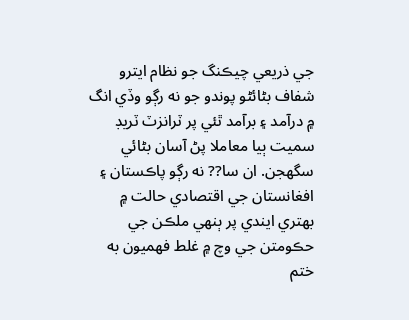جي ذريعي چيڪنگ جو نظام ايترو شفاف بڻائڻو پوندو جو نه رڳو وڏي انگ ۾ درآمد ۽ برآمد ٿئي پر ٽرانزٽ ٽريڊ سميت ٻيا معاملا پڻ آسان بڻائي سگهجن. ان سا?? نه رڳو پاڪستان ۽ افغانستان جي اقتصادي حالت ۾ بهتري ايندي پر ٻنهي ملڪن جي حڪومتن جي وچ ۾ غلط فهميون به ختم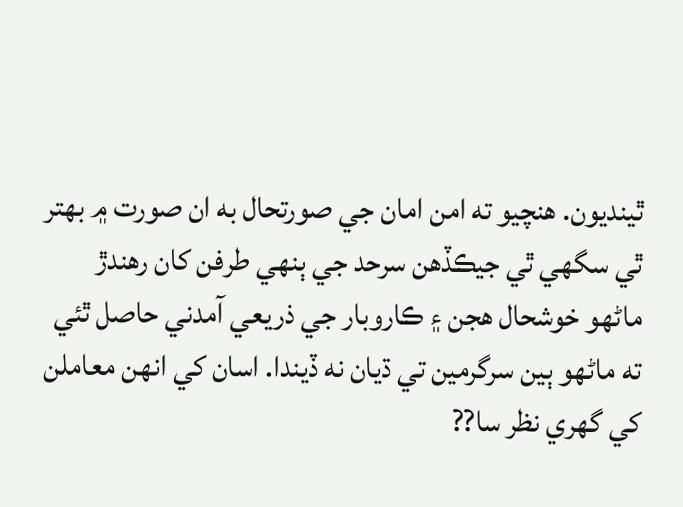ٿينديون. هنچيو ته امن امان جي صورتحال به ان صورت ۾ بهتر ٿي سگهي ٿي جيڪڏهن سرحد جي ٻنهي طرفن کان رهندڙ ماڻهو خوشحال هجن ۽ ڪاروبار جي ذريعي آمدني حاصل ٿئي ته ماڻهو ٻين سرگرمين تي ڌيان نه ڏيندا. اسان کي انهن معاملن کي گهري نظر سا??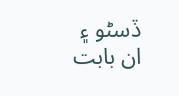ڏسڻو ۽ ان بابت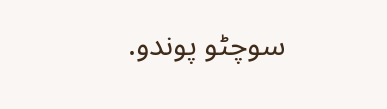سوچڻو پوندو.